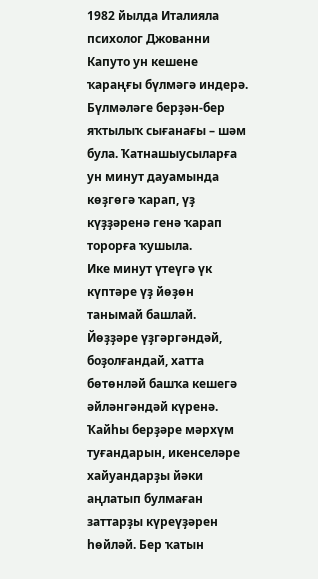1982 йылда Италияла психолог Джованни Капуто ун кешене ҡараңғы бүлмәгә индерә. Бүлмәләге берҙән-бер яҡтылыҡ сығанағы – шәм була. Ҡатнашыусыларға ун минут дауамында көҙгөгә ҡарап, үҙ күҙҙәренә генә ҡарап торорға ҡушыла.
Ике минут үтеүгә үк күптәре үҙ йөҙөн танымай башлай. Йөҙҙәре үҙгәргәндәй, боҙолғандай, хатта бөтөнләй башҡа кешегә әйләнгәндәй күренә. Ҡайһы берҙәре мәрхүм туғандарын, икенселәре хайуандарҙы йәки аңлатып булмаған заттарҙы күреүҙәрен һөйләй. Бер ҡатын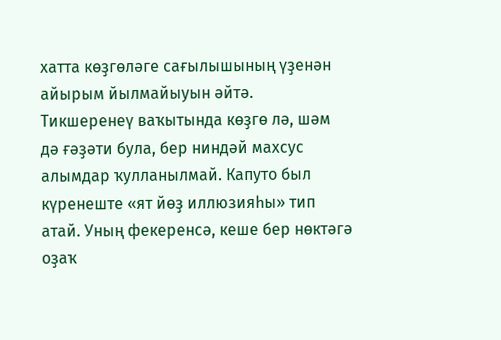хатта көҙгөләге сағылышының үҙенән айырым йылмайыуын әйтә.
Тикшеренеү ваҡытында көҙгө лә, шәм дә ғәҙәти була, бер ниндәй махсус алымдар ҡулланылмай. Капуто был күренеште «ят йөҙ иллюзияһы» тип атай. Уның фекеренсә, кеше бер нөктәгә оҙаҡ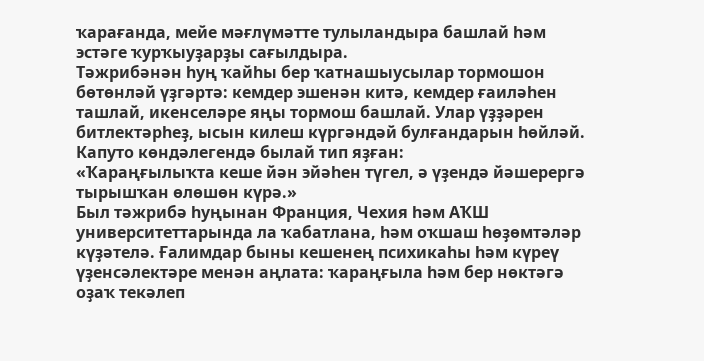ҡарағанда, мейе мәғлүмәтте тулыландыра башлай һәм эстәге ҡурҡыуҙарҙы сағылдыра.
Тәжрибәнән һуң ҡайһы бер ҡатнашыусылар тормошон бөтөнләй үҙгәртә: кемдер эшенән китә, кемдер ғаиләһен ташлай, икенселәре яңы тормош башлай. Улар үҙҙәрен битлектәрһеҙ, ысын килеш күргәндәй булғандарын һөйләй.
Капуто көндәлегендә былай тип яҙған:
«Ҡараңғылыҡта кеше йән эйәһен түгел, ә үҙендә йәшерергә тырышҡан өлөшөн күрә.»
Был тәжрибә һуңынан Франция, Чехия һәм АҠШ университеттарында ла ҡабатлана, һәм оҡшаш һөҙөмтәләр күҙәтелә. Ғалимдар быны кешенең психикаһы һәм күреү үҙенсәлектәре менән аңлата: ҡараңғыла һәм бер нөктәгә оҙаҡ текәлеп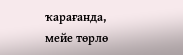ҡарағанда, мейе төрлө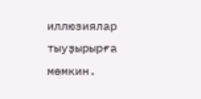иллюзиялар тыуҙырырға мөмкин.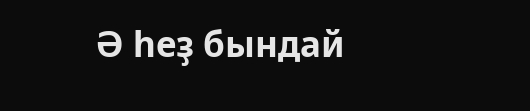Ә һеҙ бындай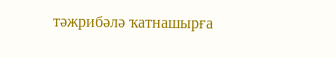тәжрибәлә ҡатнашырға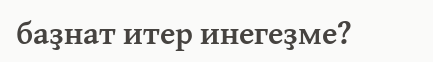баҙнат итер инегеҙме?